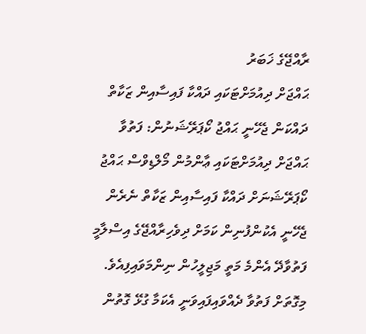ރާއްޖޭގެ ޚަބަރު
ޙައްޖަށް ދިއުމަށްޓަކައި ދައްކާ ފައިސާއިން ޒަކާތް ދައްކަން ޖެހޭނީ ޙައްޖު ކޯޕަރޭޝަނުން: ފަތުވާ
ޙައްޖަށް ދިއުމަށްޓަކައި ޢާންމުން މޯލްޑިވްސް ޙައްޖު ކޯޕަރޭޝަނަށް ދައްކާ ފައިސާއިން ޒަކާތް ނެރެން ޖެހޭނީ އެކުންފުނިން ކަމަށް ދިވެހިރާއްޖޭގެ އިސްލާމީ ފަތުވާދޭ އެންމެ މަތީ މަޖިލީހުން ނިންމަވައިފިއެވެ. މިގޮތަށް ފަތުވާ ދެއްވައިފައިވަނީ އެކަމާ ގުޅޭ ގޮތުން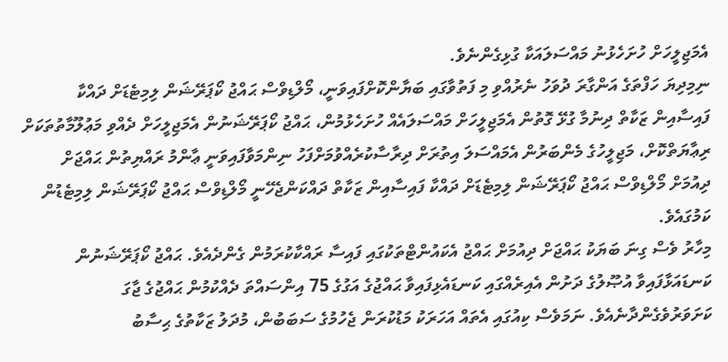އެމަޖިލީހަށް ހުށަހެޅުނު މައްސަލައަކާ ގުޅިގެންނެވެ.
ނިމިދިޔަ ހަފްތަގެ އަންގާރަ ދުވަހު ނެރުއްވި މި ފަތުވާގައި ބަޔާންކޮށްފައިވަނީ، މޯލްޑިވްސް ޙައްޖު ކޯޕަރޭޝަން ލިމިޓެޑަށް ދައްކާ ފައިސާއިން ޒަކާތް ދިނުމާ ގުޅޭ ގޮތުން އެމަޖިލީހަށް މައްސަލައެއް ހުށަހެޅުމުން، ޙައްޖު ކޯޕަރޭޝަނުން އެމަޖިލީހަށް ދެއްވި މަޢުލޫމާތުތަކަށް ރިޢާޔަތްކޮށް، މަޖިލީހުގެ މެންބަރުން އެމައްސަލަ އިތުރަށް ދިރާސާކުރެއްވުމަށްފަހު ނިންމަވާފައިވަނީ ޢާންމު ރައްޔިތުން ޙައްޖަށް ދިއުމަށް މޯލްޑިވްސް ޙައްޖު ކޯޕަރޭޝަން ލިމިޓެޑަށް ދައްކާ ފައިސާއިން ޒަކާތް ދައްކަންޖެހޭނީ މޯލްޑިވްސް ޙައްޖު ކޯޕަރޭޝަން ލިމިޓެޑުން ކަމުގައެވެ.
މިހާރު ވެސް ގިނަ ބަޔަކު ޙައްޖަށް ދިއުމަށް ޙައްޖު އެކައުންޓްތަކުގައި ފައިސާ ރައްކާކުރަމުން ގެންދެއެވެ. ޙައްޖު ކޯޕަރޭޝަނުން ކަނޑައަޅާފައިވާ އުޞޫލުގެ ދަށުން އެއިރެއްގައި ކަނޑައެޅިފައިވާ ޙައްޖުގެ އަގުގެ 75 އިންސައްތަ ދެއްކުމުން ޙައްޖުގެ ޖާގަ ކަށަވަރުވެގެންދާނެއެވެ. ނަމަވެސް ކިއުގައި އެތައް އަހަރަކު މަޑުކުރަން ޖެހުމުގެ ސަބަބުން، މުދަލު ޒަކާތުގެ ޙިސާބު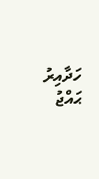ހަދާއިރު ޙައްޖު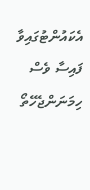އެކައުންޓުގައިވާ ފައިސާ ވެސް ހިމަނަންޖެހޭތޯ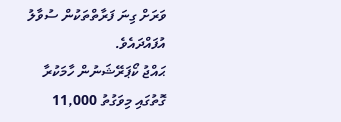ވަރަށް ގިނަ ފަރާތްތަކުން ސުވާލު އުފައްދައެވެ.
ޙައްޖު ކޯޕަރޭޝަނުން ހާމަކުރާ ގޮތުގައި މިވަގުތު 11,000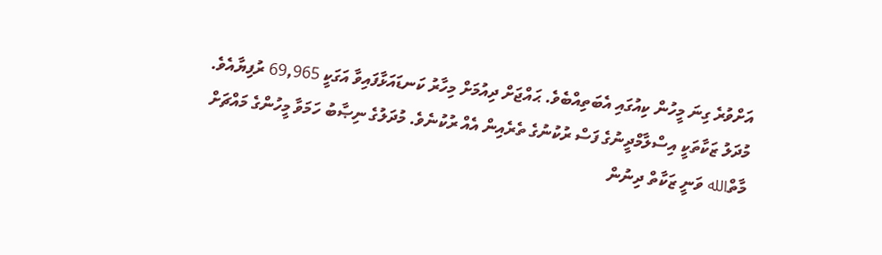އަށްވުރެ ގިނަ މީހުން ކިއުގައި އެބަތިއްބެވެ. ޙައްޖަށް ދިއުމަށް މިހާރު ކަނޑައަޅާފައިވާ އަގަކީ 69,965 ރުފިޔާއެވެ.
މުދަލު ޒަކާތަކީ އިސްލާމްދީނުގެ ފަސް ރުކުނުގެ ތެރެއިން އެއް ރުކުނެވެ. މުދަލުގެ ނިޞާބު ހަމަވާ މީހުންގެ މައްޗަށް މާތްالله ވަނީ ޒަކާތް ދިނުން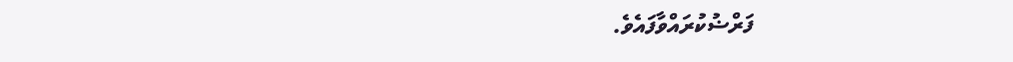ފަރްޟުކުރައްވާފައެވެ.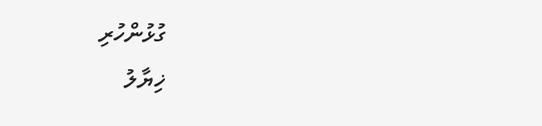ގުޅުންހުރި
ޚިޔާލު